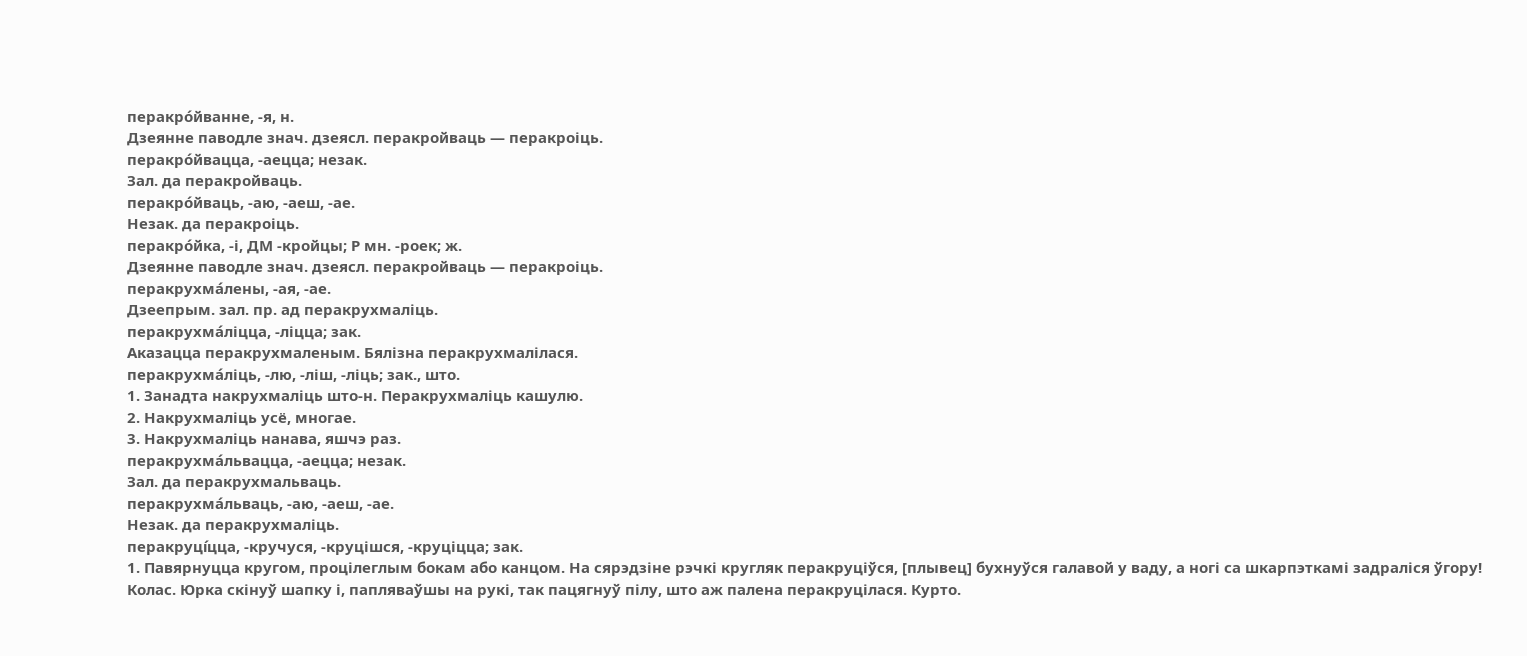перакро́йванне, ‑я, н.
Дзеянне паводле знач. дзеясл. перакройваць — перакроіць.
перакро́йвацца, ‑аецца; незак.
Зал. да перакройваць.
перакро́йваць, ‑аю, ‑аеш, ‑ае.
Незак. да перакроіць.
перакро́йка, ‑і, ДМ ‑кройцы; Р мн. ‑роек; ж.
Дзеянне паводле знач. дзеясл. перакройваць — перакроіць.
перакрухма́лены, ‑ая, ‑ае.
Дзеепрым. зал. пр. ад перакрухмаліць.
перакрухма́ліцца, ‑ліцца; зак.
Аказацца перакрухмаленым. Бялізна перакрухмалілася.
перакрухма́ліць, ‑лю, ‑ліш, ‑ліць; зак., што.
1. Занадта накрухмаліць што‑н. Перакрухмаліць кашулю.
2. Накрухмаліць усё, многае.
3. Накрухмаліць нанава, яшчэ раз.
перакрухма́львацца, ‑аецца; незак.
Зал. да перакрухмальваць.
перакрухма́льваць, ‑аю, ‑аеш, ‑ае.
Незак. да перакрухмаліць.
перакруці́цца, ‑кручуся, ‑круцішся, ‑круціцца; зак.
1. Павярнуцца кругом, процілеглым бокам або канцом. На сярэдзіне рэчкі кругляк перакруціўся, [плывец] бухнуўся галавой у ваду, а ногі са шкарпэткамі задраліся ўгору! Колас. Юрка скінуў шапку і, папляваўшы на рукі, так пацягнуў пілу, што аж палена перакруцілася. Курто.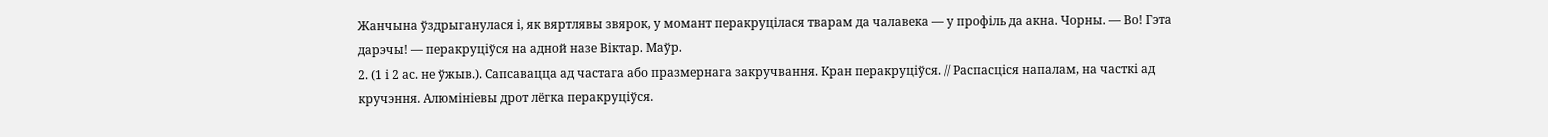Жанчына ўздрыганулася і, як вяртлявы звярок, у момант перакруцілася тварам да чалавека — у профіль да акна. Чорны. — Во! Гэта дарэчы! — перакруціўся на адной назе Віктар. Маўр.
2. (1 і 2 ас. не ўжыв.). Сапсавацца ад частага або празмернага закручвання. Кран перакруціўся. // Распасціся напалам, на часткі ад кручэння. Алюмініевы дрот лёгка перакруціўся.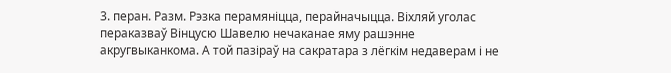3. перан. Разм. Рэзка перамяніцца, перайначыцца. Віхляй уголас пераказваў Вінцусю Шавелю нечаканае яму рашэнне акругвыканкома. А той пазіраў на сакратара з лёгкім недаверам і не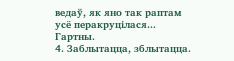ведаў, як яно так раптам усё перакруцілася... Гартны.
4. Заблытацца, зблытацца.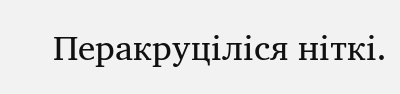Перакруціліся ніткі.